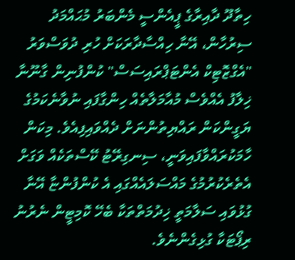ހިތާދޫ ދާއިރާގެ ޕީއެންސީ މެންބަރު މުޙައްމަދު ސިރުހާން، އޭނާ ހިއްސާދާރަކަށް ހުރި ދުވަސްވަރު "އެގްޒޮޓިކް އެންޓަޕްރައިސަސް" ކުންފުނިން ގާނޫނާ ޚިލާފު އެއްވެސް މުއާމަލާތެއް ހިންގާފައި ނުވާނެކަމުގެ ޔަގީންކަން ރައްޔިތުންނަށް ދެއްވައިފިއެވެ. މިކަން ހާމަކުރައްވާފައިވަނީ، ސިނގިރޭޓު ކޭސްތަކެއް ވަގަށް އެތެރެކުރުމުގެ މައްސަލައެއްގައި އެ ކުންފުންޏާ އޭނާ ގުޅުވައި ސަލާމަތީ ޚިދުމަތްތަކާ ބެހޭ ކޮމިޓީން ނެރުނު ރިޕޯޓަކާ ގުޅިގެންނެވެ.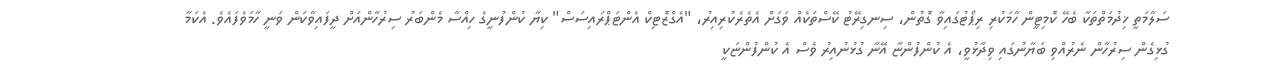ސަލާމަތީ ޚިދުމަތްތަކާ ބެހޭ ކޮމިޓީން ހާމަކުރި ރިޕޯޓުގައިވާ ގޮތުން، ސިނގިރޭޓު ކޭސްތަކެއް ވަގަށް އެތެރެކުރިއިރު، "އެގްޒޮޓިކް އެންޓަޕްރައިސަސް" ކިޔާ ކުންފުނީގެ ހިއްސާ މެންބަރު ސިރުހާންއަށް ދީފައިވާކަން ވަނީ ހާމަވެފައެވެ. އެކަމާ ގުޅިގެން ސިރުހާން ނެރުއްވި ބަޔާނުގައި ވިދާޅުވީ، އެ ކުންފުންޏާ އޭނާ ގުޅުނުއިރު ވެސް އެ ކުންފުންޏަކީ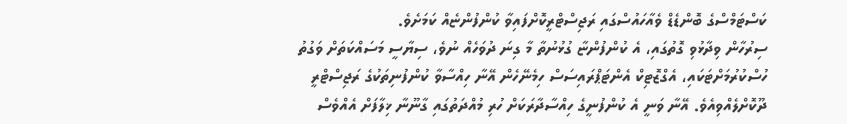ކަސްޓަމްސްގެ ބޮންޑެޑް ވެއާހައުސްގައި ރަޖިސްޓްރީކޮށްފައިވާ ކުންފުންޏެއް ކަމަށެވެ.
ސިރުހާން ވިދާޅުވި ގޮތުގައި، އެ ކުންފުންޏާ ގުޅުނުތާ މާ ގިނަ ދުވަހެއް ނުވެ، ސިޔާސީ މަސައްކަތަށް ވަގުތު ހުސްކުރުމަށްޓަކައި، އެގްޒޮޓިކް އެންޓަޕްރައިސަސް ހިމެނޭހެން އޭނާ ހިއްސާވާ ކުންފުނިތަކުގެ ރަޖިސްޓްރީ ދޫކޮށްލެއްވިއެވެ. އޭނާ ވަނީ އެ ކުންފުނީގެ ހިއްސާދާރަކަށް ހުރި މުއްދަތުގައި ގާނޫނާ ޚިލާފަށް އެއްވެސް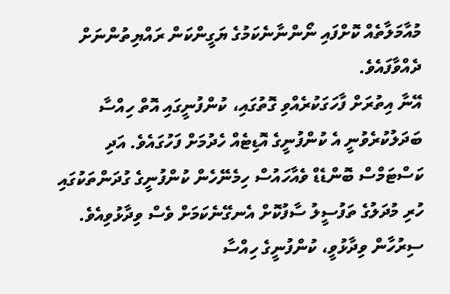މުއާމަލާތެއް ކޮށްފައި ނޯންނާނެކަމުގެ ޔަގީންކަން ރައްޔިތުންނަށް ދެއްވާފައެވެ.
އޭނާ އިތުރަށް ފާހަގަކުރެއްވި ގޮތުގައި، ކުންފުނީގައި އޮތް ހިއްސާ ބަދަލުކުރެވުނީ އެ ކުންފުނީގެ އޮޑިޓެއް ހެދުމަށް ފަހުގައެވެ. އަދި ކަސްޓަމްސް ބޮންޑެޑް ވެއާހައުސް ހިމެނޭހެން ކުންފުނީގެ ގުދަންތަކުގައި ހުރި މުދަލުގެ ތަފުސީލު ސާފުކޮށް އެނގޭނެކަމަށް ވެސް ވިދާޅުވިއެވެ. ސިރުހާން ވިދާޅުވީ، ކުންފުނީގެ ހިއްސާ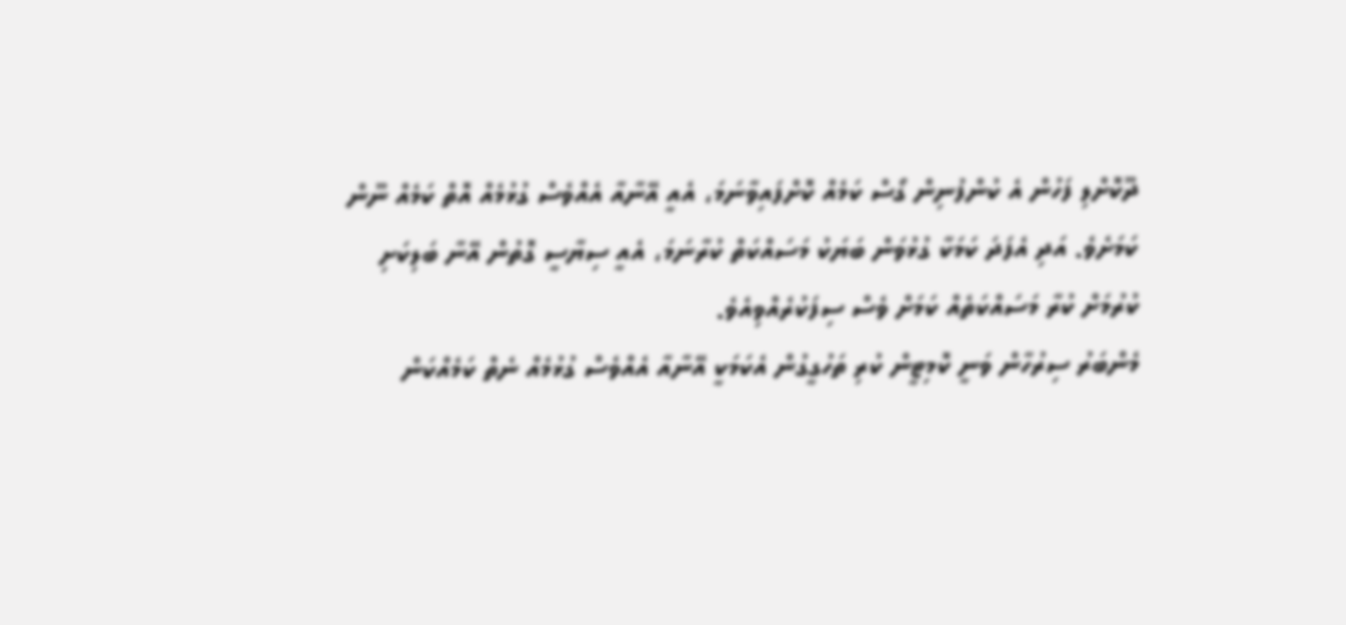ދޫކޮށްލި ފަހުން އެ ކުންފުނިން ގޯސް ކަމެއް ކޮށްފައިވާނަމަ، އެއީ އޭނާއާ އެއްވެސް ގުޅުމެއް އޮތް ކަމެއް ނޫން ކަމަށެވެ. އަދި އެފަދަ ކަމަކާ ގުޅުވަން ބަޔަކު މަސައްކަތް ކުރާނަމަ، އެއީ ސިޔާސީ ގޮތުން އޭނާ ބަލިކަށި ކުރުމަށް ކުރާ މަސައްކަތެއް ކަމަށް ވެސް ސިފަކުރެއްވިއެވެ.
މެންބަރު ސިރުހާން ވަނީ ކޮމިޓީން ކުރި ތަހުގީގުން އެކަމަކީ އޭނާއާ އެއްވެސް ގުޅުމެއް ނެތް ކަމެއްކަން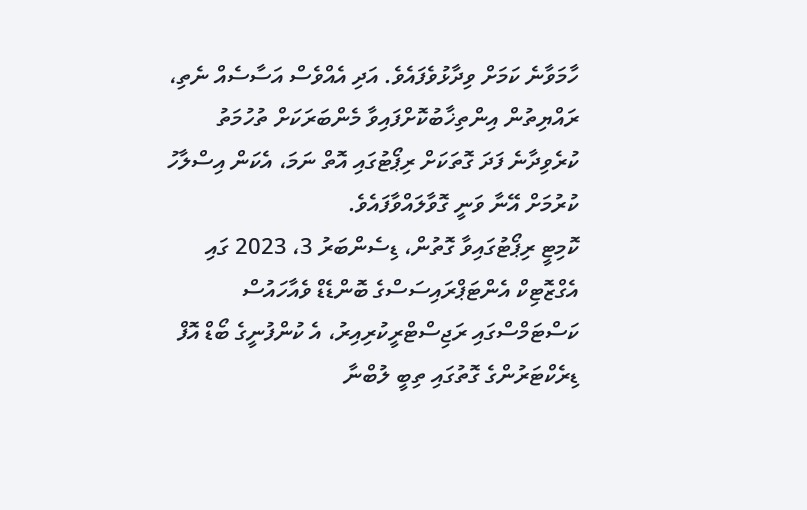ހާމަވާނެ ކަމަށް ވިދާޅުވެފައެވެ. އަދި އެއްވެސް އަސާސެއް ނެތި، ރައްޔިތުން އިންތިޚާބުކޮށްފައިވާ މެންބަރަކަށް ތުހުމަތު ކުރެވިދާނެ ފަދަ ގޮތަކަށް ރިޕޯޓުގައި އޮތް ނަމަ، އެކަން އިސްލާހު ކުރުމަށް އޭނާ ވަނީ ގޮވާލައްވާފައެވެ.
ކޮމިޓީ ރިޕޯޓުގައިވާ ގޮތުން، ޑިސެންބަރު 3، 2023 ގައި އެގްޒޮޓިކް އެންޓަޕްރައިސަސްގެ ބޮންޑެޑް ވެއާހައުސް ކަސްޓަމްސްގައި ރަޖިސްޓްރީކުރިއިރު، އެ ކުންފުނީގެ ބޯޑް އޮފް ޑިރެކްޓަރުންގެ ގޮތުގައި ތިބީ ލުބްނާ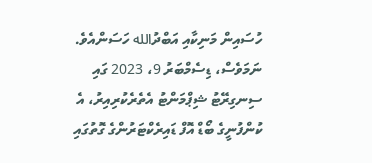ހުސައިން މަނިކާއި އަބްދުالله ހަސަންއެވެ. ނަމަވެސް، ޑިސެމްބަރު 9، 2023 ގައި ސިނގިރޭޓު ޝިޕްމަންޓު އެތެރެކުރިއިރު، އެ ކުންފުނީގެ ބޯޑް އޮފް ޑައިރެކްޓަރުންގެ ގޮތުގައި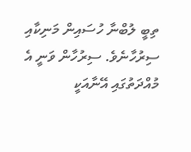ތިބީ ލުބްނާ ހުސައިން މަނިކާއި ސިރުހާނެވެ. ސިރުހާން ވަނީ އެ މުއްދަތުގައި އޭނާއަކީ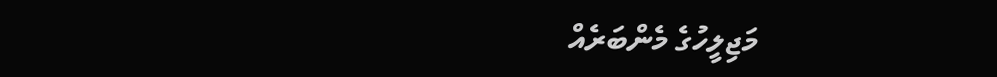މަޖިލީހުގެ މެންބަރެއް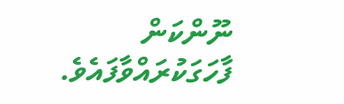ނޫންކަން ފާހަގަކުރައްވާފައެވެ.